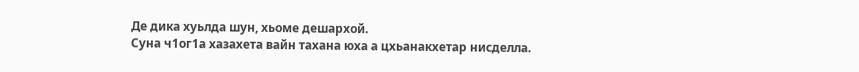Де дика хуьлда шун, хьоме дешархой.
Суна ч1ог1а хазахета вайн тахана юха а цхьанакхетар нисделла.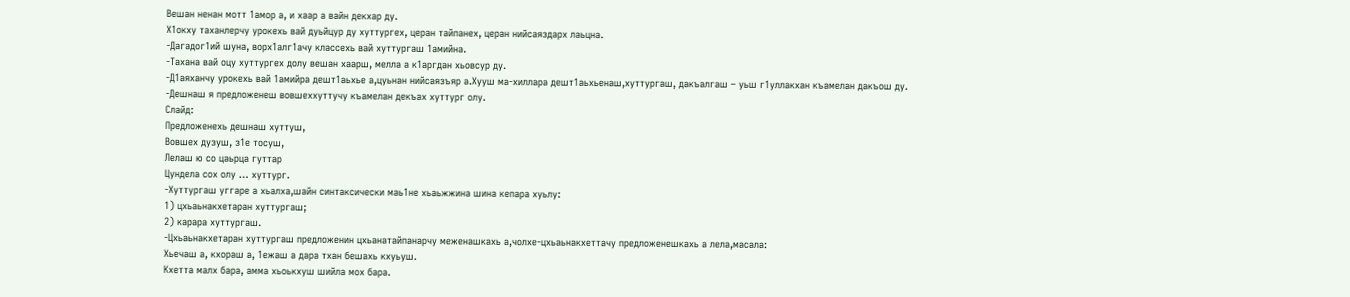Вешан ненан мотт 1амор а, и хаар а вайн декхар ду.
Х1окху таханлерчу урокехь вай дуьйцур ду хуттургех, церан тайпанех, церан нийсаяздарх лаьцна.
-Дагадог1ий шуна, ворх1алг1ачу классехь вай хуттургаш 1амийна.
-Тахана вай оцу хуттургех долу вешан хаарш, мелла а к1аргдан хьовсур ду.
-Д1аяханчу урокехь вай 1амийра дешт1аьхье а,цуьнан нийсаязъяр а.Хууш ма-хиллара дешт1аьхьенаш,хуттургаш, дакъалгаш – уьш г1уллакхан къамелан дакъош ду.
-Дешнаш я предложенеш вовшеххуттучу къамелан декъах хуттург олу.
Слайд:
Предложенехь дешнаш хуттуш,
Вовшех дузуш, з1е тосуш,
Лелаш ю со цаьрца гуттар
Цундела сох олу … хуттург.
-Хуттургаш уггаре а хьалха,шайн синтаксически маь1не хьаьжжина шина кепара хуьлу:
1) цхьаьнакхетаран хуттургаш;
2) карара хуттургаш.
-Цхьаьнакхетаран хуттургаш предложенин цхьанатайпанарчу меженашкахь а,чолхе-цхьаьнакхеттачу предложенешкахь а лела,масала:
Хьечаш а, кхораш а, 1ежаш а дара тхан бешахь кхуьуш.
Кхетта малх бара, амма хьоькхуш шийла мох бара.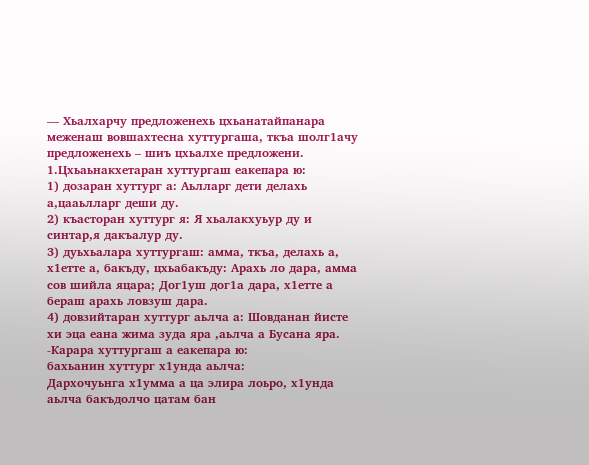— Хьалхарчу предложенехь цхьанатайпанара меженаш вовшахтесна хуттургаша, ткъа шолг1ачу предложенехь – шиъ цхьалхе предложени.
1.Цхьаьнакхетаран хуттургаш еакепара ю:
1) дозаран хуттург а: Аьлларг дети делахь а,цааьлларг деши ду.
2) къасторан хуттург я: Я хьалакхуьур ду и синтар,я дакъалур ду.
3) дуьхьалара хуттургаш: амма, ткъа, делахь а, х1етте а, бакъду, цхьабакъду: Арахь ло дара, амма сов шийла яцара; Дог1уш дог1а дара, х1етте а бераш арахь ловзуш дара.
4) довзийтаран хуттург аьлча а: Шовданан йисте хи эца еана жима зуда яра ,аьлча а Бусана яра.
-Карара хуттургаш а еакепара ю:
бахьанин хуттург х1унда аьлча:
Дархочуьнга х1умма а ца элира лоьро, х1унда аьлча бакъдолчо цатам бан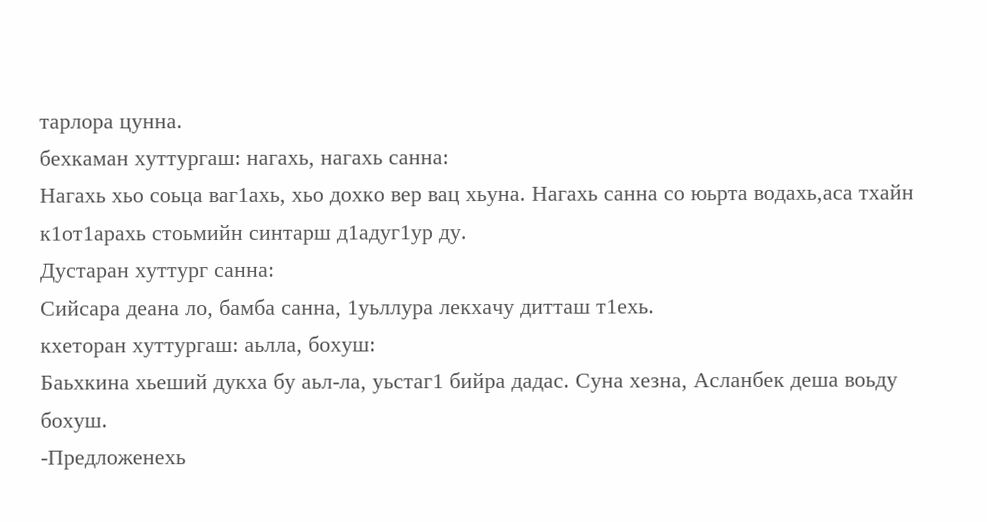тарлора цунна.
бехкаман хуттургаш: нагахь, нагахь санна:
Нагахь хьо соьца ваг1ахь, хьо дохко вер вац хьуна. Нагахь санна со юьрта водахь,аса тхайн к1от1арахь стоьмийн синтарш д1адуг1ур ду.
Дустаран хуттург санна:
Сийсара деана ло, бамба санна, 1уьллура лекхачу дитташ т1ехь.
кхеторан хуттургаш: аьлла, бохуш:
Баьхкина хьеший дукха бу аьл-ла, уьстаг1 бийра дадас. Суна хезна, Асланбек деша воьду бохуш.
-Предложенехь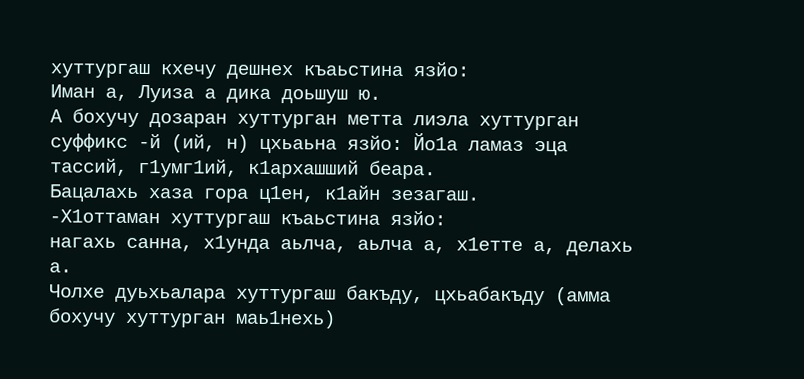хуттургаш кхечу дешнех къаьстина язйо:
Иман а, Луиза а дика доьшуш ю.
А бохучу дозаран хуттурган метта лиэла хуттурган суффикс -й (ий, н) цхьаьна язйо: Йо1а ламаз эца тассий, г1умг1ий, к1архашший беара.
Бацалахь хаза гора ц1ен, к1айн зезагаш.
-Х1оттаман хуттургаш къаьстина язйо:
нагахь санна, х1унда аьлча, аьлча а, х1етте а, делахь а.
Чолхе дуьхьалара хуттургаш бакъду, цхьабакъду (амма бохучу хуттурган маь1нехь)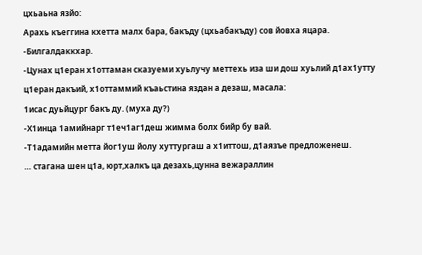цхьаьна язйо:
Арахь къеггина кхетта малх бара, бакъду (цхьабакъду) сов йовха яцара.
-Билгалдаккхар.
-Цунах ц1еран х1оттаман сказуеми хуьлучу меттехь иза ши дош хуьлий д1ах1утту ц1еран дакъий, х1оттаммий къаьстина яздан а дезаш, масала:
1исас дуьйцург бакъ ду. (муха ду?)
-Х1инца 1амийнарг т1еч1аг1деш жимма болх бийр бу вай.
-Т1адамийн метта йог1уш йолу хуттургаш а х1иттош, д1аязъе предложенеш.
… стагана шен ц1а, юрт,халкъ ца дезахь,цунна вежараллин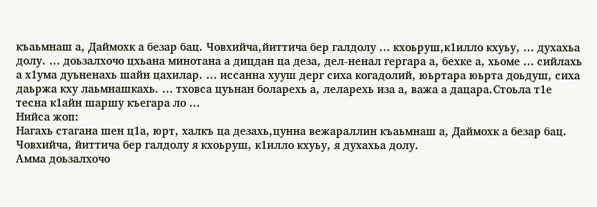къаьмнаш а, Даймохк а безар бац. Човхийча,йиттича бер галдолу … кхоьруш,к1илло кхуьу, … духахьа долу. … доьзалхочо цхьана минотана а дицдан ца деза, дел-ненал гергара а, бехке а, хьоме … сийлахь а х1ума дуьненахь шайн цахилар. … иссанна хууш дерг сиха когадолий, юьртара юьрта доьдуш, сиха даьржа кху лаьмнашкахь. … тховса цуьнан боларехь а, леларехь иза а, важа а дацара.Стоьла т1е тесна к1айн шаршу къегара ло …
Нийса жоп:
Нагахь стагана шен ц1а, юрт, халкъ ца дезахь,цунна вежараллин къаьмнаш а, Даймохк а безар бац.
Човхийча, йиттича бер галдолу я кхоьруш, к1илло кхуьу, я духахьа долу.
Амма доьзалхочо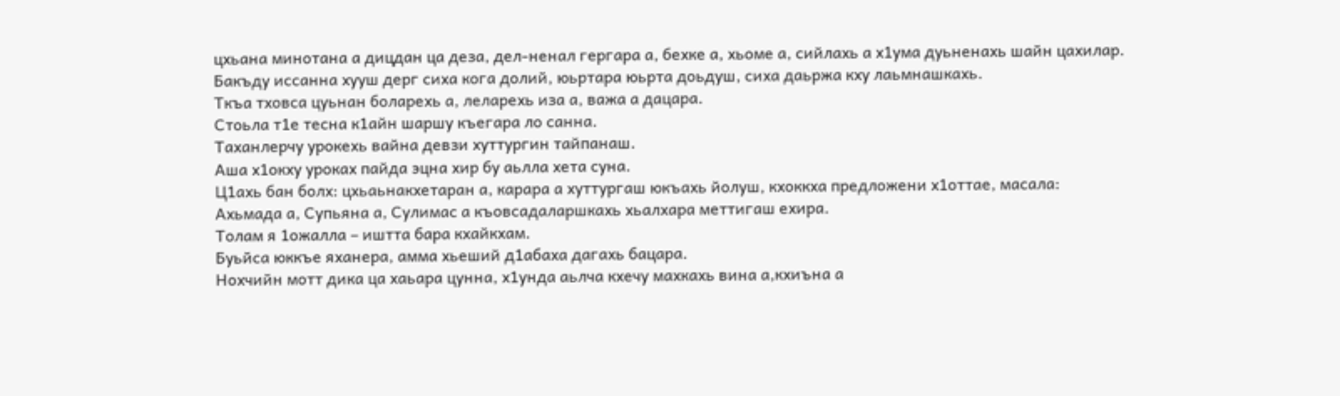цхьана минотана а дицдан ца деза, дел-ненал гергара а, бехке а, хьоме а, сийлахь а х1ума дуьненахь шайн цахилар.
Бакъду иссанна хууш дерг сиха кога долий, юьртара юьрта доьдуш, сиха даьржа кху лаьмнашкахь.
Ткъа тховса цуьнан боларехь а, леларехь иза а, важа а дацара.
Стоьла т1е тесна к1айн шаршу къегара ло санна.
Таханлерчу урокехь вайна девзи хуттургин тайпанаш.
Аша х1окху уроках пайда эцна хир бу аьлла хета суна.
Ц1ахь бан болх: цхьаьнакхетаран а, карара а хуттургаш юкъахь йолуш, кхоккха предложени х1оттае, масала:
Ахьмада а, Супьяна а, Сулимас а къовсадаларшкахь хьалхара меттигаш ехира.
Толам я 1ожалла – иштта бара кхайкхам.
Буьйса юккъе яханера, амма хьеший д1абаха дагахь бацара.
Нохчийн мотт дика ца хаьара цунна, х1унда аьлча кхечу махкахь вина а,кхиъна а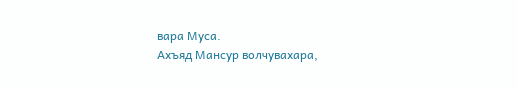вара Муса.
Ахъяд Мансур волчувахара,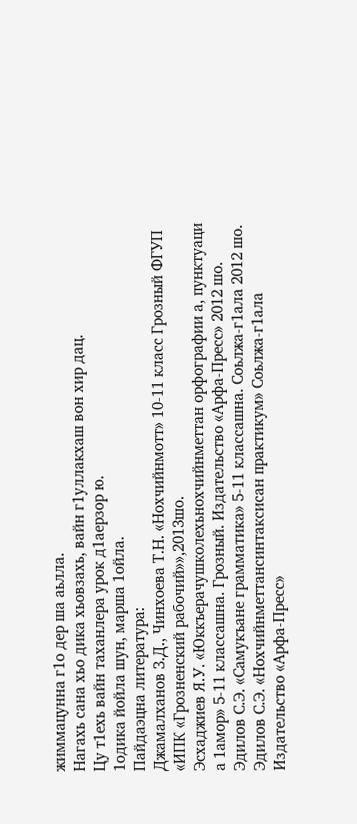жиммацунна г1о дер ша аьлла.
Нагахь сана хьо дика хьовзахь, вайн г1уллакхаш вон хир дац.
Цу т1ехь вайн таханлера урок д1аерзор ю.
1одика йойла шун, марша 1ойла.
Пайдаэцна литература:
Джамалханов З.Д., Чинхоева Т.Н. «Нохчийнмотт» 10-11 класс Грозный ФГУП «ИПК «Грозненский рабочий»»,2013шо.
Эсхаджиев Я.У. «Юккъерачушколехьнохчийнметтан орфографии а, пунктуаци а 1амор» 5-11 классашна. Грозный. Издательство «Арфа-Пресс» 2012 шо.
Эдилов С.Э. «Самукъане грамматика» 5-11 классашна. Соьлжа-г1ала 2012 шо.
Эдилов С.Э. «Нохчийнметтансинтаксисан практикум» Соьлжа-г1ала Издательство «Арфа-Пресс»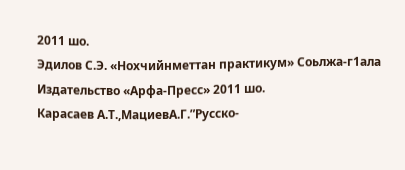2011 шо.
Эдилов С.Э. «Нохчийнметтан практикум» Соьлжа-г1ала Издательство «Арфа-Пресс» 2011 шо.
Карасаев А.Т.,МациевА.Г.”Русско-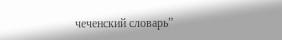чеченский словарь”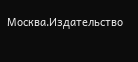Москва.Издательство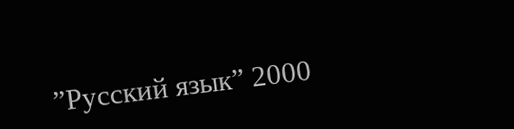”Русский язык” 2000